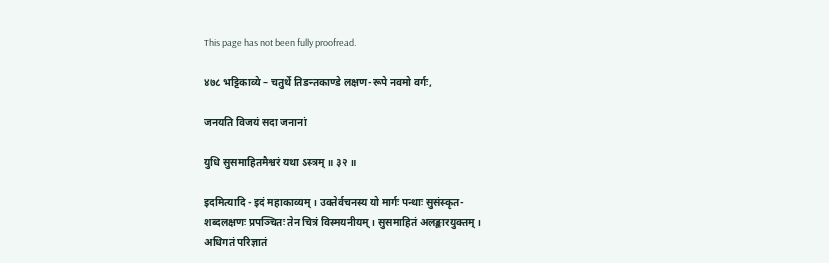This page has not been fully proofread.

४७८ भट्टिकाव्ये – चतुर्थे तिङन्तकाण्डे लक्षण-रूपे नवमो वर्गः,

जनयति विजयं सदा जनानां

युधि सुसमाहितमैश्वरं यथा ऽस्त्रम् ॥ ३२ ॥

इदमित्यादि - इदं महाकाव्यम् । उक्तेर्वचनस्य यो मार्गः पन्थाः सुसंस्कृत-
शब्दलक्षणः प्रपञ्चितः तेन चित्रं विस्मयनीयम् । सुसमाहितं अलङ्कारयुक्तम् ।
अधिगतं परिज्ञातं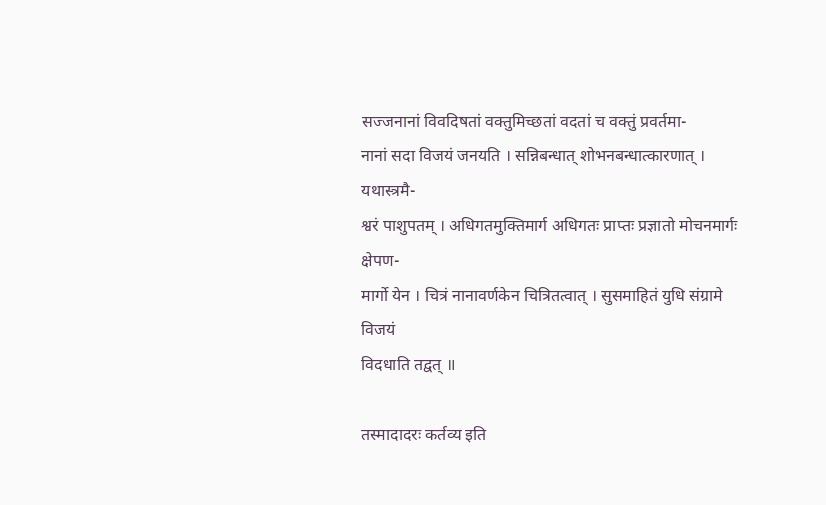सज्जनानां विवदिषतां वक्तुमिच्छतां वदतां च वक्तुं प्रवर्तमा-
नानां सदा विजयं जनयति । सन्निबन्धात् शोभनबन्धात्कारणात् । यथास्त्रमै-
श्वरं पाशुपतम् । अधिगतमुक्तिमार्ग अधिगतः प्राप्तः प्रज्ञातो मोचनमार्गः क्षेपण-
मार्गो येन । चित्रं नानावर्णकेन चित्रितत्वात् । सुसमाहितं युधि संग्रामे विजयं
विदधाति तद्वत् ॥

तस्मादादरः कर्तव्य इति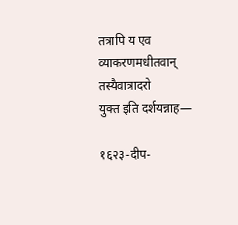तत्रापि य एव व्याकरणमधीतवान् तस्यैवात्रादरो
युक्त इति दर्शयन्नाह—

१६२३-दीप-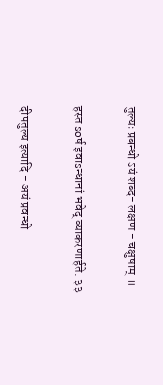तुल्यः प्रबन्धो ऽयं शब्द- लक्षण - चक्षुषाम् ॥

हस्त soर्ष इवाsन्धानां भवेद् व्याकरणार्हते. ३३

दीपतुल्य इत्यादि - अयं प्रवन्धो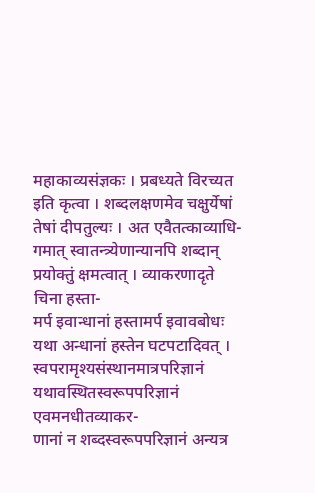महाकाव्यसंज्ञकः । प्रबध्यते विरच्यत
इति कृत्वा । शब्दलक्षणमेव चक्षुर्येषां तेषां दीपतुल्यः । अत एवैतत्काव्याधि-
गमात् स्वातन्त्र्येणान्यानपि शब्दान् प्रयोक्तुं क्षमत्वात् । व्याकरणादृते चिना हस्ता-
मर्प इवान्धानां हस्तामर्प इवावबोधः यथा अन्धानां हस्तेन घटपटादिवत् ।
स्वपरामृश्यसंस्थानमात्रपरिज्ञानं यथावस्थितस्वरूपपरिज्ञानं एवमनधीतव्याकर-
णानां न शब्दस्वरूपपरिज्ञानं अन्यत्र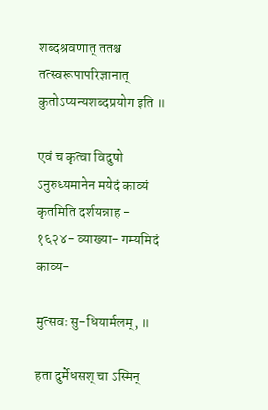शब्दश्रवणात् ततश्च तत्स्वरूपापरिज्ञानात्
कुतोऽप्यन्यशब्दप्रयोग इति ॥

एवं च कृत्वा विदुषो ऽनुरुध्यमानेन मयेदं काव्यं कृतमिति दर्शयन्नाह -
१६२४- व्याख्या- गम्यमिदं काव्य-

मुत्सवः सु-धियार्मलम्, ॥

हता दुर्मेधसश् चा ऽस्मिन्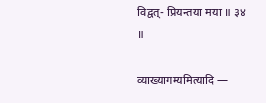विद्वत्- प्रियन्तया मया ॥ ३४ ॥

व्याख्यागम्यमित्यादि —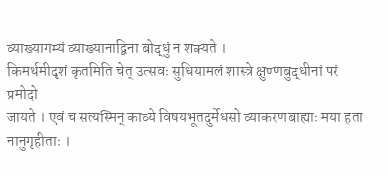व्याख्यागम्यं व्याख्यानाद्विना बोद्धुं न शक्यते ।
किमर्थमीदृशं कृतमिति चेत् उत्सवः सुधियामलं शास्त्रे क्षुण्णबुद्धीनां परं प्रमोदो
जायते । एवं च सत्यस्मिन् काव्ये विषयभूतदुर्मेधसो व्याकरणबाह्याः मया हता
नानुगृहीताः ।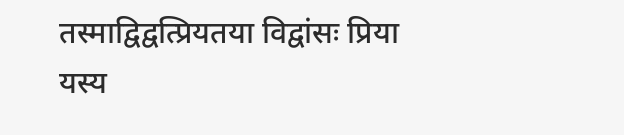तस्माद्विद्वत्प्रियतया विद्वांसः प्रिया यस्य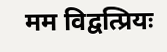मम विद्वत्प्रियः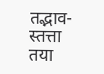तद्भाव-
स्तत्ता तया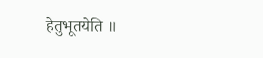हेतुभूतयेति ॥